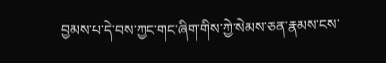བྱམས་པ་དེ་བས་ཀྱང་གང་ཞིག་གིས་ཀྱེ་སེམས་ཅན་རྣམས་ངས་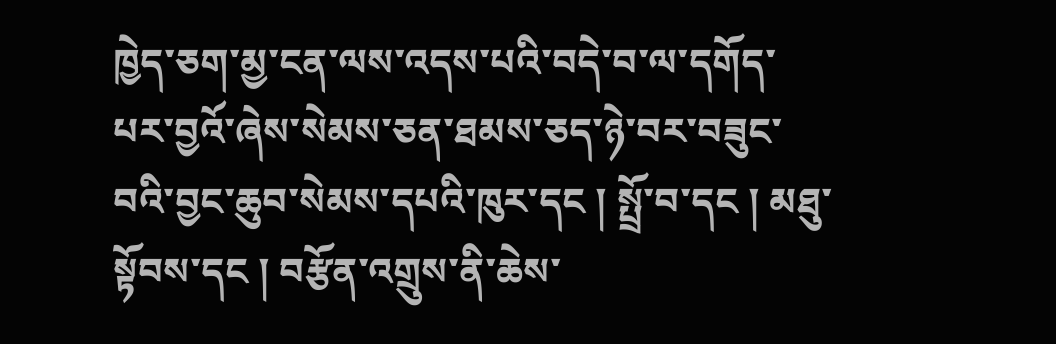ཁྱེད་ཅག་མྱ་ངན་ལས་འདས་པའི་བདེ་བ་ལ་དགོད་པར་བྱའོ་ཞེས་སེམས་ཅན་ཐམས་ཅད་ཉེ་བར་བཟུང་བའི་བྱང་ཆུབ་སེམས་དཔའི་ཁུར་དང ། སྤྲོ་བ་དང ། མཐུ་སྟོབས་དང ། བརྩོན་འགྲུས་ནི་ཆེས་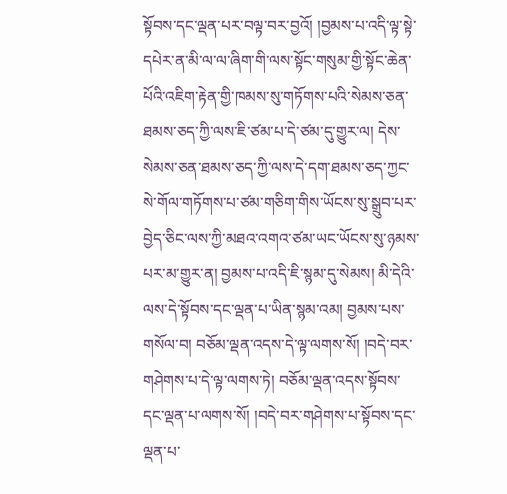སྟོབས་དང་ལྡན་པར་བལྟ་བར་བྱའོ། །བྱམས་པ་འདི་ལྟ་སྟེ་དཔེར་ན་མི་ལ་ལ་ཞིག་གི་ལས་སྟོང་གསུམ་གྱི་སྟོང་ཆེན་པོའི་འཇིག་རྟེན་གྱི་ཁམས་སུ་གཏོགས་པའི་སེམས་ཅན་ཐམས་ཅད་ཀྱི་ལས་ཇི་ཙམ་པ་དེ་ཙམ་དུ་གྱུར་ལ། དེས་སེམས་ཅན་ཐམས་ཅད་ཀྱི་ལས་དེ་དག་ཐམས་ཅད་ཀྱང་སེ་གོལ་གཏོགས་པ་ཙམ་གཅིག་གིས་ཡོངས་སུ་སྒྲུབ་པར་བྱེད་ཅིང་ལས་ཀྱི་མཐའ་འགའ་ཙམ་ཡང་ཡོངས་སུ་ཉམས་པར་མ་གྱུར་ན། བྱམས་པ་འདི་ཇི་སྙམ་དུ་སེམས། མི་དེའི་ལས་དེ་སྟོབས་དང་ལྡན་པ་ཡིན་སྙམ་འམ། བྱམས་པས་གསོལ་བ། བཅོམ་ལྡན་འདས་དེ་ལྟ་ལགས་སོ། །བདེ་བར་གཤེགས་པ་དེ་ལྟ་ལགས་ཏེ། བཅོམ་ལྡན་འདས་སྟོབས་དང་ལྡན་པ་ལགས་སོ། །བདེ་བར་གཤེགས་པ་སྟོབས་དང་ལྡན་པ་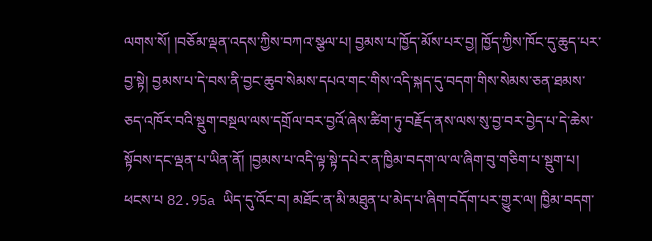ལགས་སོ། །བཅོམ་ལྡན་འདས་ཀྱིས་བཀའ་སྩལ་པ། བྱམས་པ་ཁྱོད་མོས་པར་བྱ། ཁྱོད་ཀྱིས་ཁོང་དུ་ཆུད་པར་བྱ་སྟེ། བྱམས་པ་དེ་བས་ནི་བྱང་ཆུབ་སེམས་དཔའ་གང་གིས་འདི་སྐད་དུ་བདག་གིས་སེམས་ཅན་ཐམས་ཅད་འཁོར་བའི་སྡུག་བསྔལ་ལས་དགྲོལ་བར་བྱའོ་ཞེས་ཚིག་ཏུ་བརྗོད་ནས་ལས་སུ་བྱ་བར་བྱེད་པ་དེ་ཆེས་སྟོབས་དང་ལྡན་པ་ཡིན་ནོ། །བྱམས་པ་འདི་ལྟ་སྟེ་དཔེར་ན་ཁྱིམ་བདག་ལ་ལ་ཞིག་བུ་གཅིག་པ་སྡུག་པ། ཕངས་པ 82.95a ཡིད་དུ་འོང་བ། མཐོང་ན་མི་མཐུན་པ་མེད་པ་ཞིག་བདོག་པར་གྱུར་ལ། ཁྱིམ་བདག་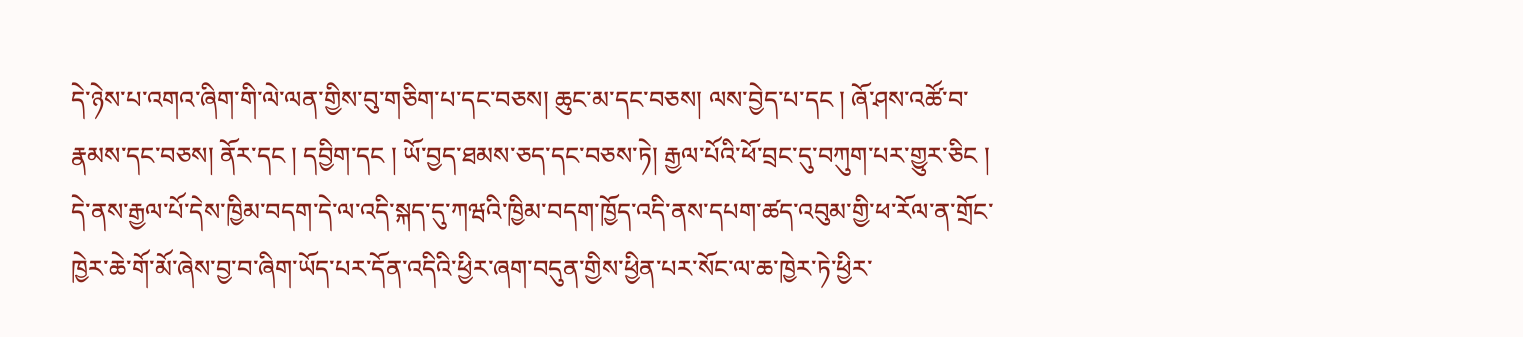དེ་ཉེས་པ་འགའ་ཞིག་གི་ལེ་ལན་གྱིས་བུ་གཅིག་པ་དང་བཅས། ཆུང་མ་དང་བཅས། ལས་བྱེད་པ་དང ། ཞོ་ཤས་འཚོ་བ་རྣམས་དང་བཅས། ནོར་དང ། དབྱིག་དང ། ཡོ་བྱད་ཐམས་ཅད་དང་བཅས་ཏེ། རྒྱལ་པོའི་ཕོ་བྲང་དུ་བཀུག་པར་གྱུར་ཅིང ། དེ་ནས་རྒྱལ་པོ་དེས་ཁྱིམ་བདག་དེ་ལ་འདི་སྐད་དུ་ཀཝའི་ཁྱིམ་བདག་ཁྱོད་འདི་ནས་དཔག་ཚད་འབུམ་གྱི་ཕ་རོལ་ན་གྲོང་ཁྱེར་ཆེ་གོ་མོ་ཞེས་བྱ་བ་ཞིག་ཡོད་པར་དོན་འདིའི་ཕྱིར་ཞག་བདུན་གྱིས་ཕྱིན་པར་སོང་ལ་ཆ་ཁྱེར་ཏེ་ཕྱིར་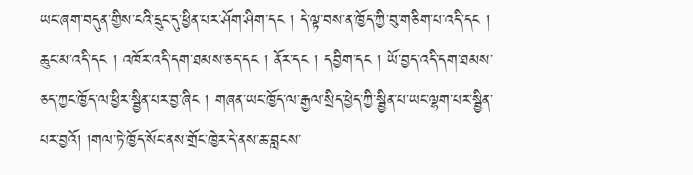ཡང་ཞག་བདུན་གྱིས་ངའི་དྲུང་དུ་ཕྱིན་པར་ཤོག་ཤིག་དང ། དེ་ལྟ་བས་ན་ཁྱོད་ཀྱི་བུ་གཅིག་པ་འདི་དང ། ཆུང་མ་འདི་དང ། འཁོར་འདི་དག་ཐམས་ཅད་དང ། ནོར་དང ། དབྱིག་དང ། ཡོ་བྱད་འདི་དག་ཐམས་ཅད་ཀྱང་ཁྱོད་ལ་ཕྱིར་སྦྱིན་པར་བྱ་ཞིང ། གཞན་ཡང་ཁྱོད་ལ་རྒྱལ་སྲིད་ཕྱེད་ཀྱི་སྦྱིན་པ་ཡང་ལྷག་པར་སྦྱིན་པར་བྱའོ། །གལ་ཏེ་ཁྱོད་སོང་ནས་གྲོང་ཁྱེར་དེ་ནས་ཆ་བླངས་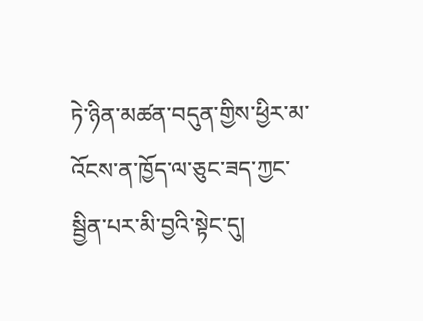ཏེ་ཉིན་མཚན་བདུན་གྱིས་ཕྱིར་མ་འོངས་ན་ཁྱོད་ལ་ཅུང་ཟད་ཀྱང་སྦྱིན་པར་མི་བྱའི་སྟེང་དུ།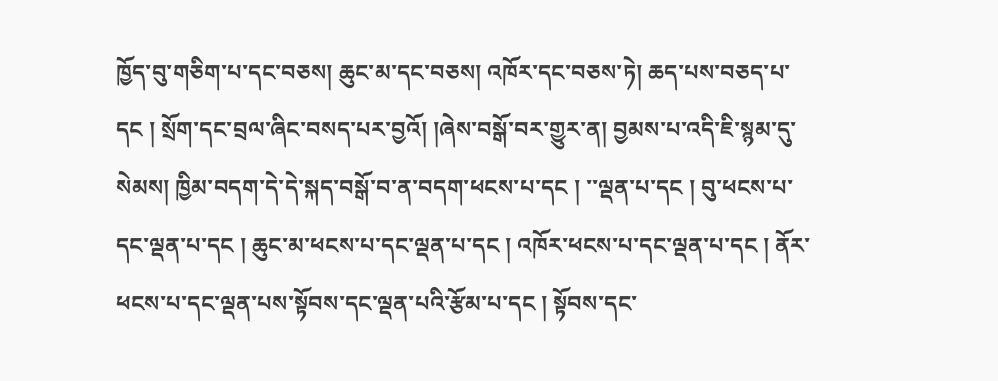ཁྱོད་བུ་གཅིག་པ་དང་བཅས། ཆུང་མ་དང་བཅས། འཁོར་དང་བཅས་ཏེ། ཆད་པས་བཅད་པ་དང ། སྲོག་དང་བྲལ་ཞིང་བསད་པར་བྱའོ། །ཞེས་བསྒོ་བར་གྱུར་ན། བྱམས་པ་འདི་ཇི་སྙམ་དུ་སེམས། ཁྱིམ་བདག་དེ་དེ་སྐད་བསྒོ་བ་ན་བདག་ཕངས་པ་དང ། ་་ལྡན་པ་དང ། བུ་ཕངས་པ་དང་ལྡན་པ་དང ། ཆུང་མ་ཕངས་པ་དང་ལྡན་པ་དང ། འཁོར་ཕངས་པ་དང་ལྡན་པ་དང ། ནོར་ཕངས་པ་དང་ལྡན་པས་སྟོབས་དང་ལྡན་པའི་རྩོམ་པ་དང ། སྟོབས་དང་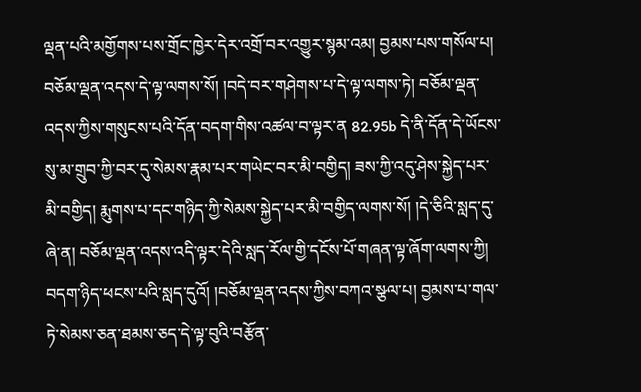ལྡན་པའི་མགྱོགས་པས་གྲོང་ཁྱེར་དེར་འགྲོ་བར་འགྱུར་སྙམ་འམ། བྱམས་པས་གསོལ་པ། བཅོམ་ལྡན་འདས་དེ་ལྟ་ལགས་སོ། །བདེ་བར་གཤེགས་པ་དེ་ལྟ་ལགས་ཏེ། བཅོམ་ལྡན་འདས་ཀྱིས་གསུངས་པའི་དོན་བདག་གིས་འཚལ་བ་ལྟར་ན 82.95b དེ་ནི་དོན་དེ་ཡོངས་སུ་མ་གྲུབ་ཀྱི་བར་དུ་སེམས་རྣམ་པར་གཡེང་བར་མི་བགྱིད། ཟས་ཀྱི་འདུ་ཤེས་སྐྱེད་པར་མི་བགྱིད། རྨུགས་པ་དང་གཉིད་ཀྱི་སེམས་སྐྱེད་པར་མི་བགྱིད་ལགས་སོ། །དེ་ཅིའི་སླད་དུ་ཞེ་ན། བཅོམ་ལྡན་འདས་འདི་ལྟར་དེའི་སླད་རོལ་གྱི་དངོས་པོ་གཞན་ལྟ་ཞོག་ལགས་ཀྱི། བདག་ཉིད་ཕངས་པའི་སླད་དུའོ། །བཅོམ་ལྡན་འདས་ཀྱིས་བཀའ་སྩལ་པ། བྱམས་པ་གལ་ཏེ་སེམས་ཅན་ཐམས་ཅད་དེ་ལྟ་བུའི་བརྩོན་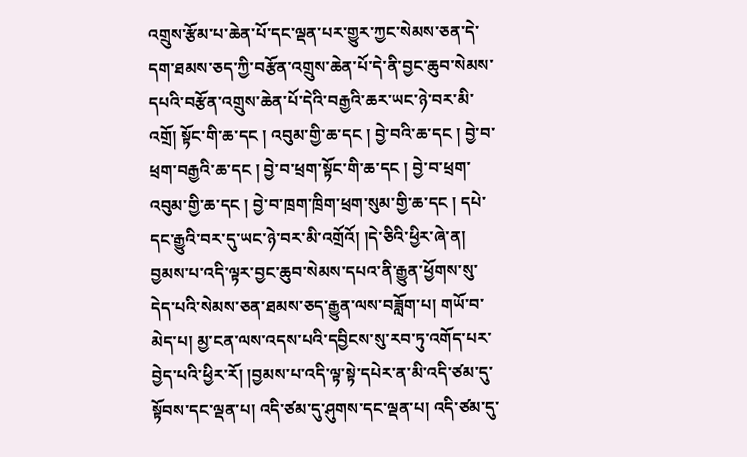འགྲུས་རྩོམ་པ་ཆེན་པོ་དང་ལྡན་པར་གྱུར་ཀྱང་སེམས་ཅན་དེ་དག་ཐམས་ཅད་ཀྱི་བརྩོན་འགྲུས་ཆེན་པོ་དེ་ནི་བྱང་ཆུབ་སེམས་དཔའི་བརྩོན་འགྲུས་ཆེན་པོ་དེའི་བརྒྱའི་ཆར་ཡང་ཉེ་བར་མི་འགྲོ། སྟོང་གི་ཆ་དང ། འབུམ་གྱི་ཆ་དང ། བྱེ་བའི་ཆ་དང ། བྱེ་བ་ཕྲག་བརྒྱའི་ཆ་དང ། བྱེ་བ་ཕྲག་སྟོང་གི་ཆ་དང ། བྱེ་བ་ཕྲག་འབུམ་གྱི་ཆ་དང ། བྱེ་བ་ཁྲག་ཁྲིག་ཕྲག་སུམ་གྱི་ཆ་དང ། དཔེ་དང་རྒྱུའི་བར་དུ་ཡང་ཉེ་བར་མི་འགྲོའོ། །དེ་ཅིའི་ཕྱིར་ཞེ་ན། བྱམས་པ་འདི་ལྟར་བྱང་ཆུབ་སེམས་དཔའ་ནི་རྒྱུན་ཕྱོགས་སུ་དེད་པའི་སེམས་ཅན་ཐམས་ཅད་རྒྱུན་ལས་བཟློག་པ། གཡོ་བ་མེད་པ། མྱ་ངན་ལས་འདས་པའི་དབྱིངས་སུ་རབ་ཏུ་འགོད་པར་བྱེད་པའི་ཕྱིར་རོ། །བྱམས་པ་འདི་ལྟ་སྟེ་དཔེར་ན་མི་འདི་ཙམ་དུ་སྟོབས་དང་ལྡན་པ། འདི་ཙམ་དུ་ཤུགས་དང་ལྡན་པ། འདི་ཙམ་དུ་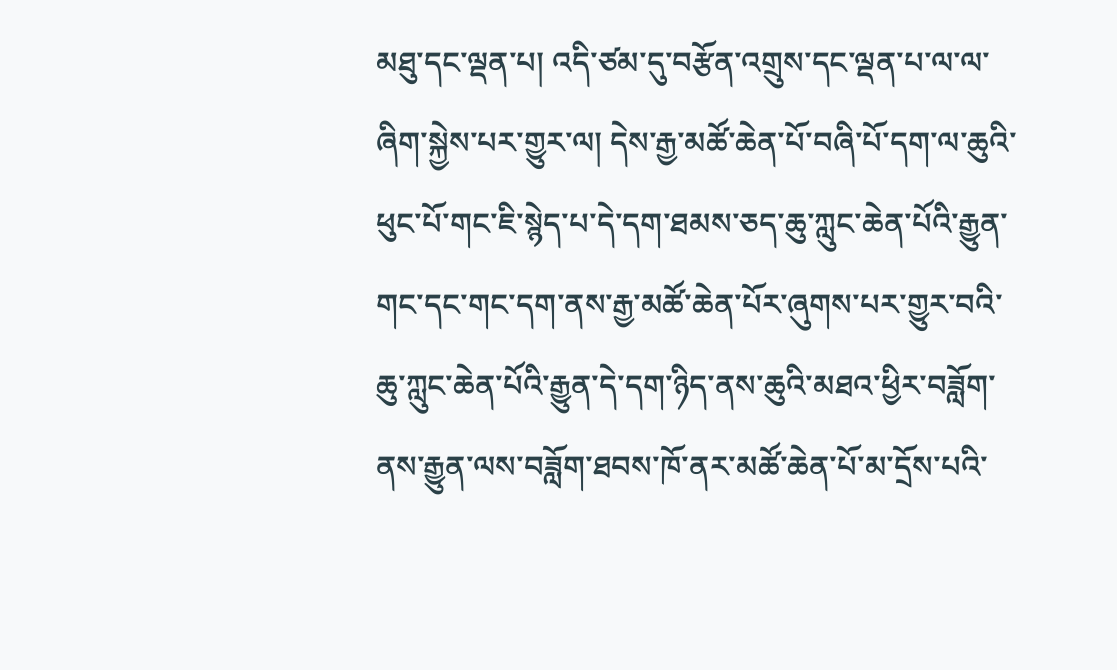མཐུ་དང་ལྡན་པ། འདི་ཙམ་དུ་བརྩོན་འགྲུས་དང་ལྡན་པ་ལ་ལ་ཞིག་སྐྱེས་པར་གྱུར་ལ། དེས་རྒྱ་མཚོ་ཆེན་པོ་བཞི་པོ་དག་ལ་ཆུའི་ཕུང་པོ་གང་ཇི་སྙེད་པ་དེ་དག་ཐམས་ཅད་ཆུ་ཀླུང་ཆེན་པོའི་རྒྱུན་གང་དང་གང་དག་ནས་རྒྱ་མཚོ་ཆེན་པོར་ཞུགས་པར་གྱུར་བའི་ཆུ་ཀླུང་ཆེན་པོའི་རྒྱུན་དེ་དག་ཉིད་ནས་ཆུའི་མཐའ་ཕྱིར་བཟློག་ནས་རྒྱུན་ལས་བཟློག་ཐབས་ཁོ་ནར་མཚོ་ཆེན་པོ་མ་དྲོས་པའི་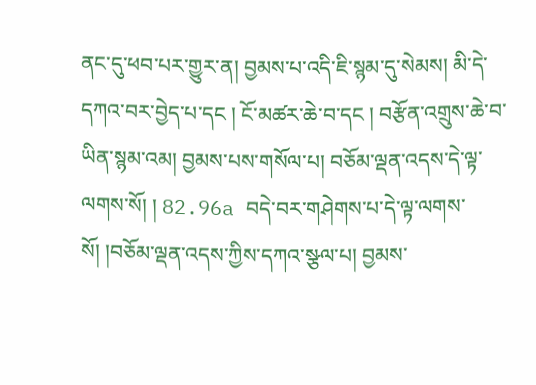ནང་དུ་ཕབ་པར་གྱུར་ན། བྱམས་པ་འདི་ཇི་སྙམ་དུ་སེམས། མི་དེ་དཀའ་བར་བྱེད་པ་དང ། ངོ་མཚར་ཆེ་བ་དང ། བརྩོན་འགྲུས་ཆེ་བ་ཡིན་སྙམ་འམ། བྱམས་པས་གསོལ་པ། བཅོམ་ལྡན་འདས་དེ་ལྟ་ལགས་སོ། ། 82.96a བདེ་བར་གཤེགས་པ་དེ་ལྟ་ལགས་སོ། །བཅོམ་ལྡན་འདས་ཀྱིས་དཀའ་སྩལ་པ། བྱམས་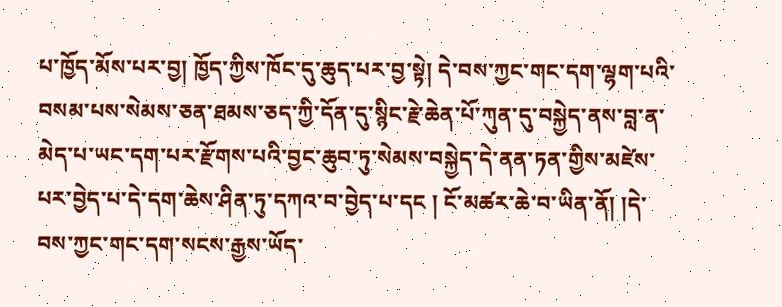པ་ཁྱོད་མོས་པར་བྱ། ཁྱོད་ཀྱིས་ཁོང་དུ་ཆུད་པར་བྱ་སྟེ། དེ་བས་ཀྱང་གང་དག་ལྷག་པའི་བསམ་པས་སེམས་ཅན་ཐམས་ཅད་ཀྱི་དོན་དུ་སྙིང་རྗེ་ཆེན་པོ་ཀུན་དུ་བསྐྱེད་ནས་བླ་ན་མེད་པ་ཡང་དག་པར་རྫོགས་པའི་བྱང་ཆུབ་ཏུ་སེམས་བསྐྱེད་དེ་ནན་ཏན་གྱིས་མཛེས་པར་བྱེད་པ་དེ་དག་ཆེས་ཤིན་ཏུ་དཀའ་བ་བྱེད་པ་དང ། ངོ་མཚར་ཆེ་བ་ཡིན་ནོ། །དེ་བས་ཀྱང་གང་དག་སངས་རྒྱས་ཡོད་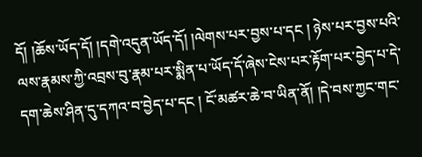དོ། །ཆོས་ཡོད་དོ། །དགེ་འདུན་ཡོད་དོ། །ལེགས་པར་བྱས་པ་དང ། ཉེས་པར་བྱས་པའི་ལས་རྣམས་ཀྱི་འབྲས་བུ་རྣམ་པར་སྨིན་པ་ཡོད་དོ་ཞེས་ངེས་པར་རྟོག་པར་བྱེད་པ་དེ་དག་ཆེས་ཤིན་དུ་དཀའ་བ་བྱེད་པ་དང ། ངོ་མཚར་ཆེ་བ་ཡིན་ནོ། །དེ་བས་ཀྱང་གང་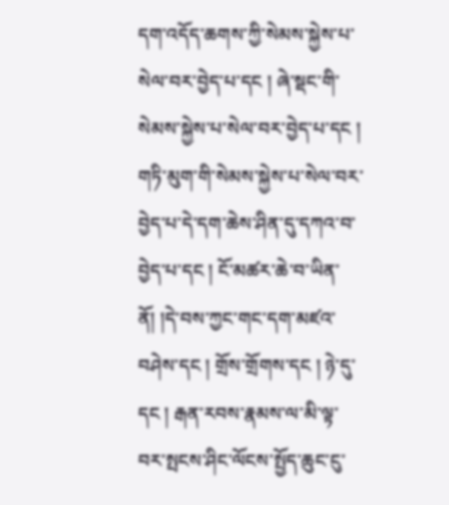དག་འདོད་ཆགས་ཀྱི་སེམས་སྐྱེས་པ་སེལ་བར་བྱེད་པ་དང ། ཞེ་སྡང་གི་སེམས་སྐྱེས་པ་སེལ་བར་བྱེད་པ་དང ། གཏི་མུག་གི་སེམས་སྐྱེས་པ་སེལ་བར་བྱེད་པ་དེ་དག་ཆེས་ཤིན་དུ་དཀའ་བ་བྱེད་པ་དང ། ངོ་མཚར་ཆེ་བ་ཡིན་ནོ། །དེ་བས་ཀྱང་གང་དག་མཛའ་བཤེས་དང ། གྲོས་གྲོགས་དང ། ཉེ་དུ་དང ། རྒན་རབས་རྣམས་ལ་མི་ལྟ་བར་སྤངས་ཤིང་ལོངས་སྤྱོད་ཆུང་ངུ་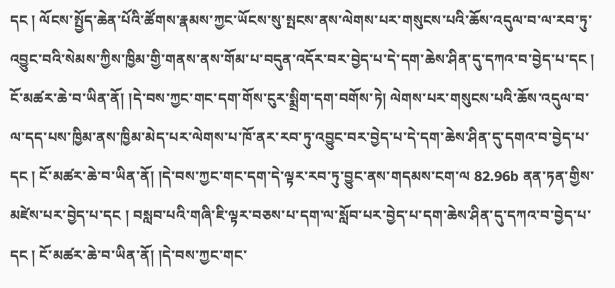དང ། ལོངས་སྤྱོད་ཆེན་པོའི་ཚོགས་རྣམས་ཀྱང་ཡོངས་སུ་སྤངས་ནས་ལེགས་པར་གསུངས་པའི་ཆོས་འདུལ་བ་ལ་རབ་ཏུ་འབྱུང་བའི་སེམས་ཀྱིས་ཁྱིམ་གྱི་གནས་ནས་གོམ་པ་བདུན་འདོར་བར་བྱེད་པ་དེ་དག་ཆེས་ཤིན་དུ་དཀའ་བ་བྱེད་པ་དང ། ངོ་མཚར་ཆེ་བ་ཡིན་ནོ། །དེ་བས་ཀྱང་གང་དག་གོས་ངུར་སྨྲིག་དག་བགོས་ཏེ། ལེགས་པར་གསུངས་པའི་ཆོས་འདུལ་བ་ལ་དད་པས་ཁྱིམ་ནས་ཁྱིམ་མེད་པར་ལེགས་པ་ཁོ་ནར་རབ་ཏུ་འབྱུང་བར་བྱེད་པ་དེ་དག་ཆེས་ཤིན་དུ་དགའ་བ་བྱེད་པ་དང ། ངོ་མཚར་ཆེ་བ་ཡིན་ནོ། །དེ་བས་ཀྱང་གང་དག་དེ་ལྟར་རབ་ཏུ་བྱུང་ནས་གདམས་ངག་ལ 82.96b ནན་ཏན་གྱིས་མཛེས་པར་བྱེད་པ་དང ། བསླབ་པའི་གཞི་ཇི་ལྟར་བཅས་པ་དག་ལ་སློབ་པར་བྱེད་པ་དག་ཆེས་ཤིན་དུ་དཀའ་བ་བྱེད་པ་དང ། ངོ་མཚར་ཆེ་བ་ཡིན་ནོ། །དེ་བས་ཀྱང་གང་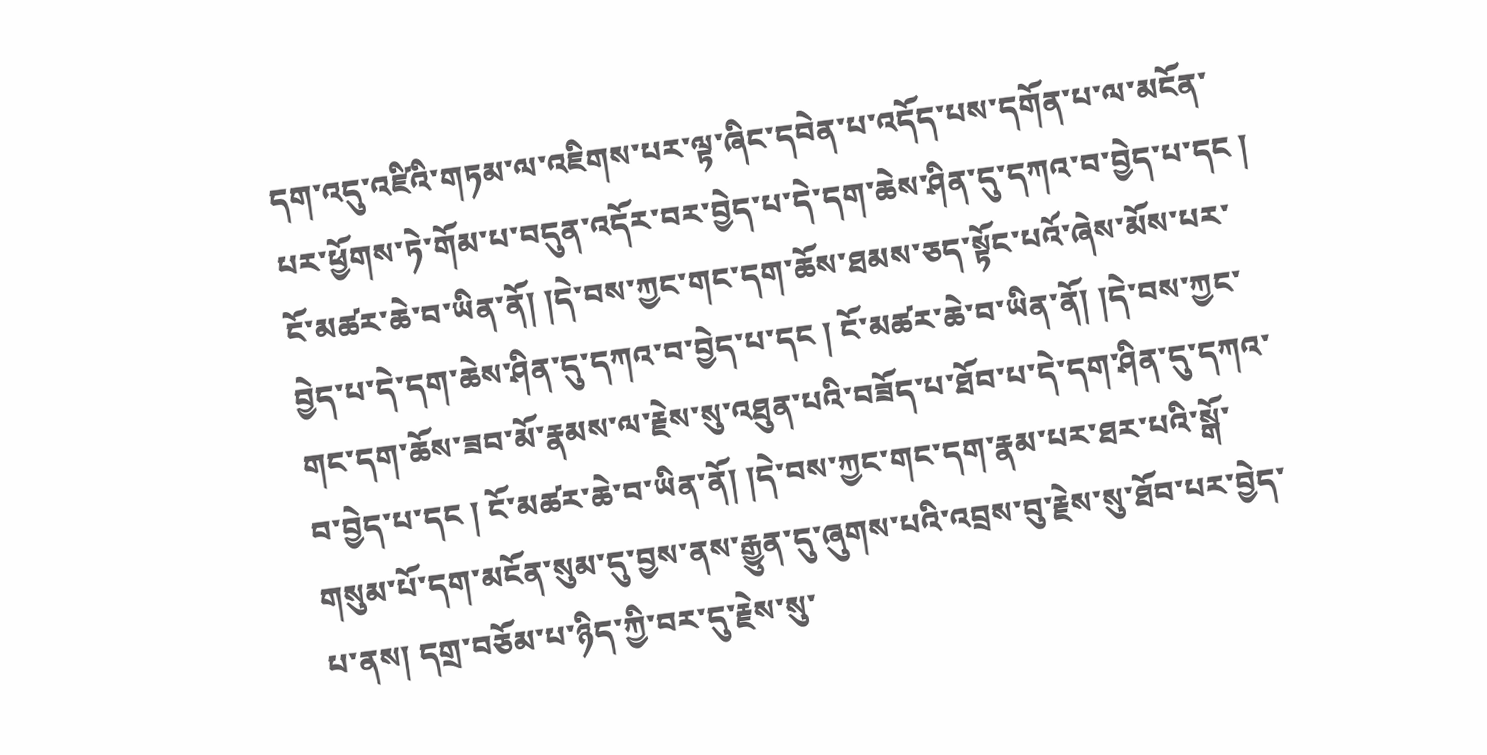དག་འདུ་འཛིའི་གཏམ་ལ་འཇིགས་པར་ལྟ་ཞིང་དབེན་པ་འདོད་པས་དགོན་པ་ལ་མངོན་པར་ཕྱོགས་ཏེ་གོམ་པ་བདུན་འདོར་བར་བྱེད་པ་དེ་དག་ཆེས་ཤིན་དུ་དཀའ་བ་བྱེད་པ་དང ། ངོ་མཚར་ཆེ་བ་ཡིན་ནོ། །དེ་བས་ཀྱང་གང་དག་ཆོས་ཐམས་ཅད་སྟོང་པའོ་ཞེས་མོས་པར་བྱེད་པ་དེ་དག་ཆེས་ཤིན་དུ་དཀའ་བ་བྱེད་པ་དང ། ངོ་མཚར་ཆེ་བ་ཡིན་ནོ། །དེ་བས་ཀྱང་གང་དག་ཆོས་ཟབ་མོ་རྣམས་ལ་རྗེས་སུ་འཐུན་པའི་བཟོད་པ་ཐོབ་པ་དེ་དག་ཤིན་དུ་དཀའ་བ་བྱེད་པ་དང ། ངོ་མཚར་ཆེ་བ་ཡིན་ནོ། །དེ་བས་ཀྱང་གང་དག་རྣམ་པར་ཐར་པའི་སྒོ་གསུམ་པོ་དག་མངོན་སུམ་དུ་བྱས་ནས་རྒྱུན་དུ་ཞུགས་པའི་འབྲས་བུ་རྗེས་སུ་ཐོབ་པར་བྱེད་པ་ནས། དགྲ་བཅོམ་པ་ཉིད་ཀྱི་བར་དུ་རྗེས་སུ་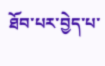ཐོབ་པར་བྱེད་པ་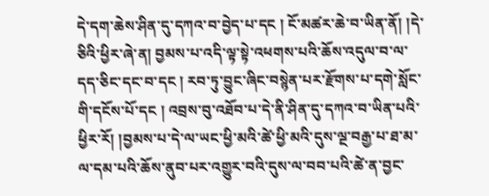དེ་དག་ཆེས་ཤིན་དུ་དཀའ་བ་བྱེད་པ་དང ། ངོ་མཚར་ཆེ་བ་ཡིན་ནོ། །དེ་ཅིའི་ཕྱིར་ཞེ་ན། བྱམས་པ་འདི་ལྟ་སྟེ་འཕགས་པའི་ཆོས་འདུལ་བ་ལ་དད་ཅིང་དང་བ་དང ། རབ་ཏུ་བྱུང་ཞིང་བསྙེན་པར་རྫོགས་པ་དགེ་སློང་གི་དངོས་པོ་དང ། འབྲས་བུ་འཐོབ་པ་དེ་ནི་ཤིན་དུ་དཀའ་བ་ཡིན་པའི་ཕྱིར་རོ། །བྱམས་པ་དེ་ལ་ཡང་ཕྱི་མའི་ཚེ་ཕྱི་མའི་དུས་ལྔ་བརྒྱ་པ་ཐ་མ་ལ་དམ་པའི་ཆོས་ནུབ་པར་འགྱུར་བའི་དུས་ལ་བབ་པའི་ཚེ་ན་བྱང་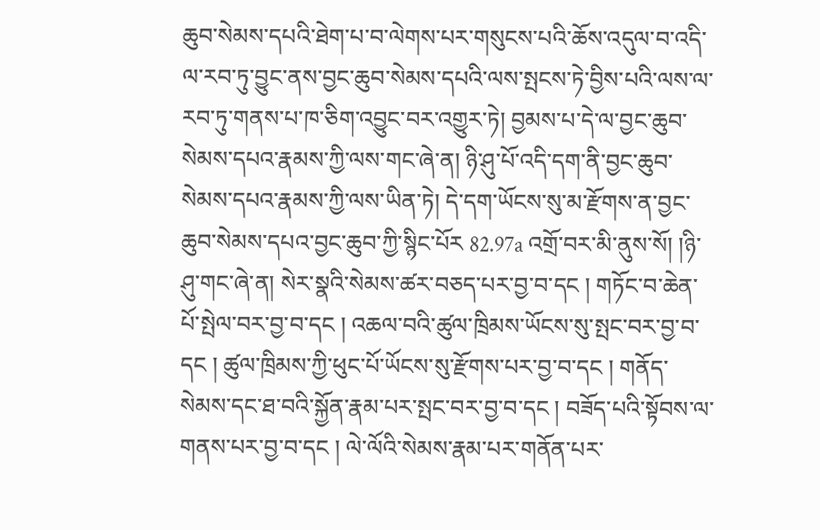ཆུབ་སེམས་དཔའི་ཐེག་པ་བ་ལེགས་པར་གསུངས་པའི་ཆོས་འདུལ་བ་འདི་ལ་རབ་ཏུ་བྱུང་ནས་བྱང་ཆུབ་སེམས་དཔའི་ལས་སྤངས་ཏེ་བྱིས་པའི་ལས་ལ་རབ་ཏུ་གནས་པ་ཁ་ཅིག་འབྱུང་བར་འགྱུར་ཏེ། བྱམས་པ་དེ་ལ་བྱང་ཆུབ་སེམས་དཔའ་རྣམས་ཀྱི་ལས་གང་ཞེ་ན། ཉི་ཤུ་པོ་འདི་དག་ནི་བྱང་ཆུབ་སེམས་དཔའ་རྣམས་ཀྱི་ལས་ཡིན་ཏེ། དེ་དག་ཡོངས་སུ་མ་རྫོགས་ན་བྱང་ཆུབ་སེམས་དཔའ་བྱང་ཆུབ་ཀྱི་སྙིང་པོར 82.97a འགྲོ་བར་མི་ནུས་སོ། །ཉི་ཤུ་གང་ཞེ་ན། སེར་སྣའི་སེམས་ཚར་བཅད་པར་བྱ་བ་དང ། གཏོང་བ་ཆེན་པོ་སྤེལ་བར་བྱ་བ་དང ། འཆལ་བའི་ཚུལ་ཁྲིམས་ཡོངས་སུ་སྤང་བར་བྱ་བ་དང ། ཚུལ་ཁྲིམས་ཀྱི་ཕུང་པོ་ཡོངས་སུ་རྫོགས་པར་བྱ་བ་དང ། གནོད་སེམས་དང་ཐ་བའི་སྐྱོན་རྣམ་པར་སྤང་བར་བྱ་བ་དང ། བཟོད་པའི་སྟོབས་ལ་གནས་པར་བྱ་བ་དང ། ལེ་ལོའི་སེམས་རྣམ་པར་གནོན་པར་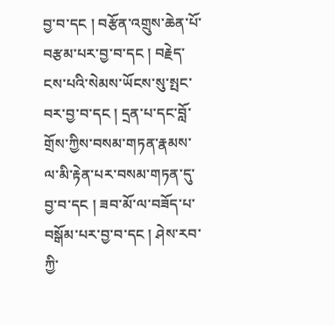བྱ་བ་དང ། བརྩོན་འགྲུས་ཆེན་པོ་བརྩམ་པར་བྱ་བ་དང ། བརྗེད་ངས་པའི་སེམས་ཡོངས་སུ་སྤང་བར་བྱ་བ་དང ། དྲན་པ་དང་བློ་གྲོས་ཀྱིས་བསམ་གཏན་རྣམས་ལ་མི་རྟེན་པར་བསམ་གཏན་དུ་བྱ་བ་དང ། ཟབ་མོ་ལ་བཟོད་པ་བསྒོམ་པར་བྱ་བ་དང ། ཤེས་རབ་ཀྱི་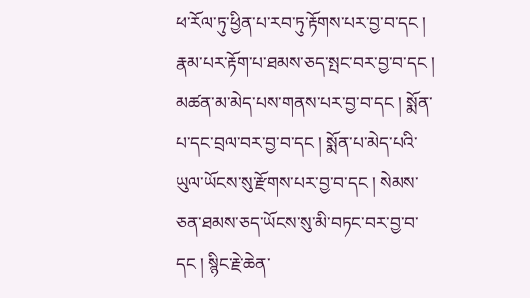ཕ་རོལ་ཏུ་ཕྱིན་པ་རབ་ཏུ་རྟོགས་པར་བྱ་བ་དང ། རྣམ་པར་རྟོག་པ་ཐམས་ཅད་སྤང་བར་བྱ་བ་དང ། མཚན་མ་མེད་པས་གནས་པར་བྱ་བ་དང ། སྨོན་པ་དང་བྲལ་བར་བྱ་བ་དང ། སྨོན་པ་མེད་པའི་ཡུལ་ཡོངས་སུ་རྫོགས་པར་བྱ་བ་དང ། སེམས་ཅན་ཐམས་ཅད་ཡོངས་སུ་མི་བཏང་བར་བྱ་བ་དང ། སྙིང་རྗེ་ཆེན་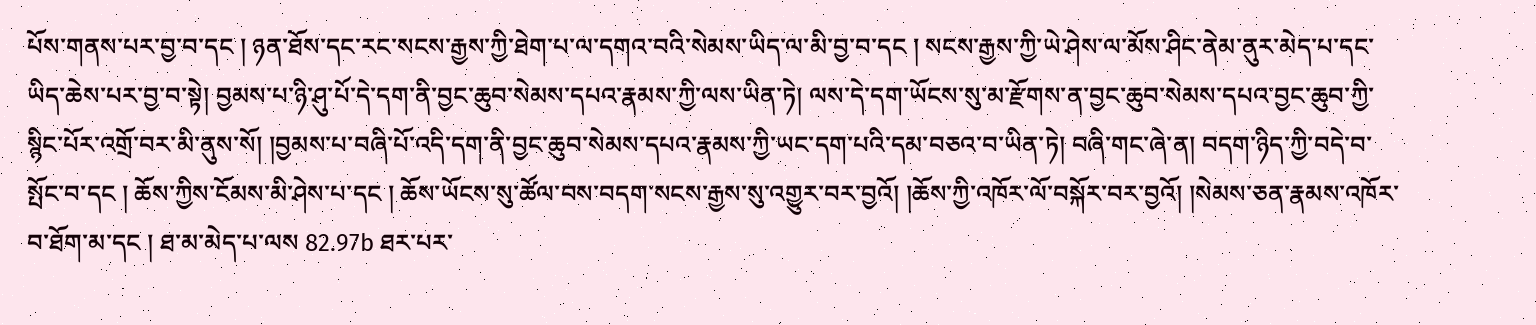པོས་གནས་པར་བྱ་བ་དང ། ཉན་ཐོས་དང་རང་སངས་རྒྱས་ཀྱི་ཐེག་པ་ལ་དགའ་བའི་སེམས་ཡིད་ལ་མི་བྱ་བ་དང ། སངས་རྒྱས་ཀྱི་ཡེ་ཤེས་ལ་མོས་ཤིང་ནེམ་ནུར་མེད་པ་དང་ཡིད་ཆེས་པར་བྱ་བ་སྟེ། བྱམས་པ་ཉི་ཤུ་པོ་དེ་དག་ནི་བྱང་ཆུབ་སེམས་དཔའ་རྣམས་ཀྱི་ལས་ཡིན་ཏེ། ལས་དེ་དག་ཡོངས་སུ་མ་རྫོགས་ན་བྱང་ཆུབ་སེམས་དཔའ་བྱང་ཆུབ་ཀྱི་སྙིང་པོར་འགྲོ་བར་མི་ནུས་སོ། །བྱམས་པ་བཞི་པོ་འདི་དག་ནི་བྱང་ཆུབ་སེམས་དཔའ་རྣམས་ཀྱི་ཡང་དག་པའི་དམ་བཅའ་བ་ཡིན་ཏེ། བཞི་གང་ཞེ་ན། བདག་ཉིད་ཀྱི་བདེ་བ་སྤོང་བ་དང ། ཆོས་ཀྱིས་ངོམས་མི་ཤེས་པ་དང ། ཆོས་ཡོངས་སུ་ཚོལ་བས་བདག་སངས་རྒྱས་སུ་འགྱུར་བར་བྱའོ། །ཆོས་ཀྱི་འཁོར་ལོ་བསྐོར་བར་བྱའོ། །སེམས་ཅན་རྣམས་འཁོར་བ་ཐོག་མ་དང ། ཐ་མ་མེད་པ་ལས 82.97b ཐར་པར་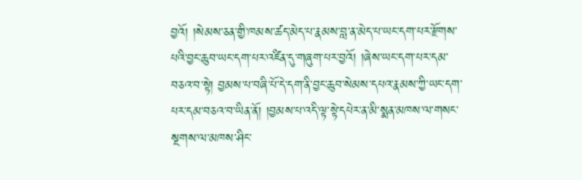བྱའོ། །སེམས་ཅན་གྱི་ཁམས་ཚད་མེད་པ་རྣམས་བླ་ན་མེད་པ་ཡང་དག་པར་རྫོགས་པའི་བྱང་ཆུབ་ཡང་དག་པར་འཛིན་དུ་གཞུག་པར་བྱའོ། །ཞེས་ཡང་དག་པར་དམ་བཅའ་བ་སྟེ། བྱམས་པ་བཞི་པོ་དེ་དག་ནི་བྱང་ཆུབ་སེམས་དཔའ་རྣམས་ཀྱི་ཡང་དག་པར་དམ་བཅའ་བ་ཡིན་ནོ། །བྱམས་པ་འདི་ལྟ་སྟེ་དཔེར་ན་མི་སྨན་མཁས་ལ་གསང་སྔགས་ལ་མཁས་ཤིང་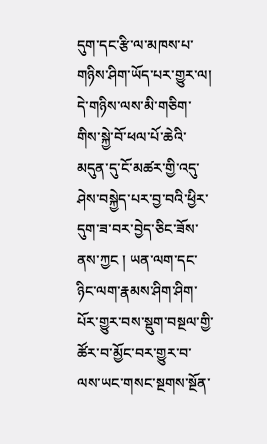དུག་དང་རྩི་ལ་མཁས་པ་གཉིས་ཤིག་ཡོད་པར་གྱུར་ལ། དེ་གཉིས་ལས་མི་གཅིག་གིས་སྐྱེ་བོ་ཕལ་པོ་ཆེའི་མདུན་དུ་ངོ་མཚར་གྱི་འདུ་ཤེས་བསྐྱེད་པར་བྱ་བའི་ཕྱིར་དུག་ཟ་བར་བྱེད་ཅིང་ཟོས་ནས་ཀྱང ། ཡན་ལག་དང་ཉིང་ལག་རྣམས་ཤིག་ཤིག་པོར་གྱུར་བས་སྡུག་བསྔལ་གྱི་ཚོར་བ་མྱོང་བར་གྱུར་བ་ལས་ཡང་གསང་སྔགས་སྔོན་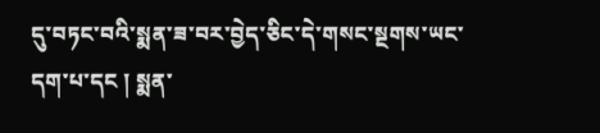དུ་བཏང་བའི་སྨན་ཟ་བར་བྱེད་ཅིང་དེ་གསང་སྔགས་ཡང་དག་པ་དང ། སྨན་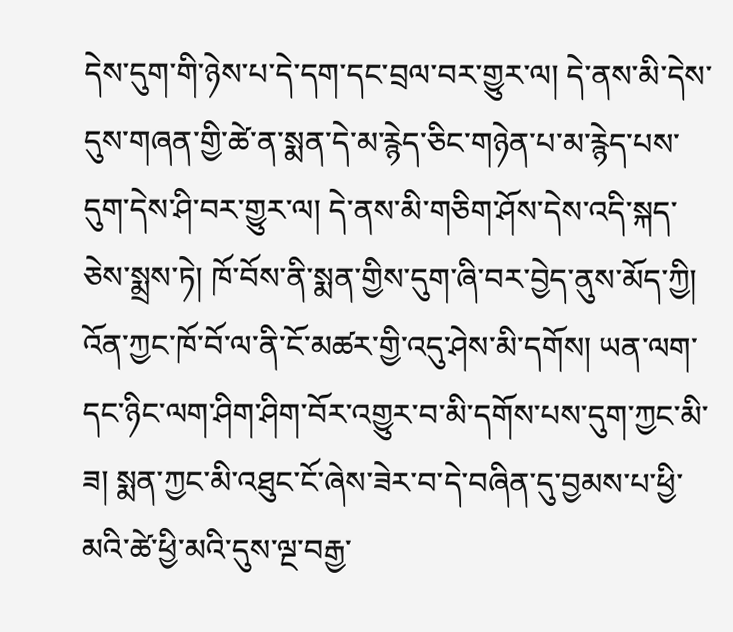དེས་དུག་གི་ཉེས་པ་དེ་དག་དང་བྲལ་བར་གྱུར་ལ། དེ་ནས་མི་དེས་དུས་གཞན་གྱི་ཚེ་ན་སྨན་དེ་མ་རྙེད་ཅིང་གཉེན་པ་མ་རྙེད་པས་དུག་དེས་ཤི་བར་གྱུར་ལ། དེ་ནས་མི་གཅིག་ཤོས་དེས་འདི་སྐད་ཅེས་སྨྲས་ཏེ། ཁོ་བོས་ནི་སྨན་གྱིས་དུག་ཞི་བར་བྱེད་ནུས་མོད་ཀྱི། འོན་ཀྱང་ཁོ་བོ་ལ་ནི་ངོ་མཚར་གྱི་འདུ་ཤེས་མི་དགོས། ཡན་ལག་དང་ཉིང་ལག་ཤིག་ཤིག་བོར་འགྱུར་བ་མི་དགོས་པས་དུག་ཀྱང་མི་ཟ། སྨན་ཀྱང་མི་འཐུང་ངོ་ཞེས་ཟེར་བ་དེ་བཞིན་དུ་བྱམས་པ་ཕྱི་མའི་ཚེ་ཕྱི་མའི་དུས་ལྔ་བརྒྱ་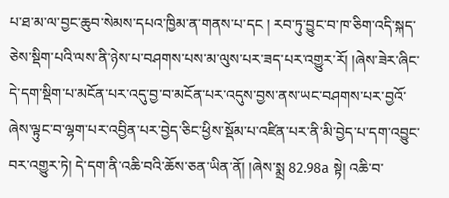པ་ཐ་མ་ལ་བྱང་ཆུབ་སེམས་དཔའ་ཁྱིམ་ན་གནས་པ་དང ། རབ་ཏུ་བྱུང་བ་ཁ་ཅིག་འདི་སྐད་ཅེས་སྡིག་པའི་ལས་ནི་ཉེས་པ་བཤགས་པས་མ་ལུས་པར་ཟད་པར་འགྱུར་རོ། །ཞེས་ཟེར་ཞིང་དེ་དག་སྡིག་པ་མངོན་པར་འདུ་བྱ་བ་མངོན་པར་འདུས་བྱས་ནས་ཡང་བཤགས་པར་བྱའོ་ཞེས་ལྟུང་བ་ལྷག་པར་འབྱིན་པར་བྱེད་ཅིང་ཕྱིས་སྡོམ་པ་འཛིན་པར་ནི་མི་བྱེད་པ་དག་འབྱུང་བར་འགྱུར་ཏེ། དེ་དག་ནི་འཆི་བའི་ཆོས་ཅན་ཡིན་ནོ། །ཞེས་སྨྲ 82.98a སྟེ། འཆི་བ་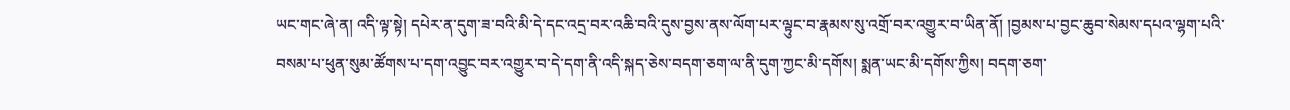ཡང་གང་ཞེ་ན། འདི་ལྟ་སྟེ། དཔེར་ན་དུག་ཟ་བའི་མི་དེ་དང་འདྲ་བར་འཆི་བའི་དུས་བྱས་ནས་ལོག་པར་ལྟུང་བ་རྣམས་སུ་འགྲོ་བར་འགྱུར་བ་ཡིན་ནོ། །བྱམས་པ་བྱང་ཆུབ་སེམས་དཔའ་ལྷག་པའི་བསམ་པ་ཕུན་སུམ་ཚོགས་པ་དག་འབྱུང་བར་འགྱུར་བ་དེ་དག་ནི་འདི་སྐད་ཅེས་བདག་ཅག་ལ་ནི་དུག་ཀྱང་མི་དགོས། སྨན་ཡང་མི་དགོས་ཀྱིས། བདག་ཅག་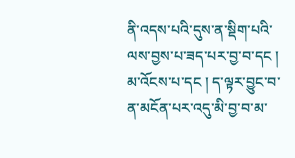ནི་འདས་པའི་དུས་ན་སྡིག་པའི་ལས་བྱས་པ་ཟད་པར་བྱ་བ་དང ། མ་འོངས་པ་དང ། ད་ལྟར་བྱུང་བ་ན་མངོན་པར་འདུ་མི་བྱ་བ་མ་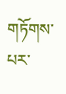གཏོགས་པར་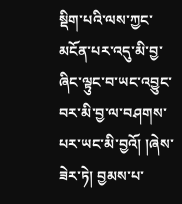སྡིག་པའི་ལས་ཀྱང་མངོན་པར་འདུ་མི་བྱ་ཞིང་ལྟུང་བ་ཡང་འབྱུང་བར་མི་བྱ་ལ་བཤགས་པར་ཡང་མི་བྱའོ། །ཞེས་ཟེར་ཏེ། བྱམས་པ་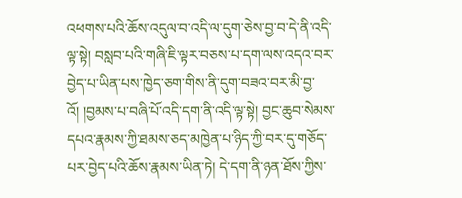འཕགས་པའི་ཆོས་འདུལ་བ་འདི་ལ་དུག་ཅེས་བྱ་བ་དེ་ནི་འདི་ལྟ་སྟེ། བསླབ་པའི་གཞི་ཇི་ལྟར་བཅས་པ་དག་ལས་འདའ་བར་བྱེད་པ་ཡིན་པས་ཁྱེད་ཅག་གིས་ནི་དུག་བཟའ་བར་མི་བྱ་འོ། །བྱམས་པ་བཞི་པོ་འདི་དག་ནི་འདི་ལྟ་སྟེ། བྱང་ཆུབ་སེམས་དཔའ་རྣམས་ཀྱི་ཐམས་ཅད་མཁྱེན་པ་ཉིད་ཀྱི་བར་དུ་གཅོད་པར་བྱེད་པའི་ཆོས་རྣམས་ཡིན་ཏེ། དེ་དག་ནི་ཉན་ཐོས་ཀྱིས་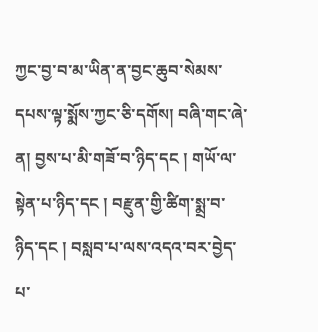ཀྱང་བྱ་བ་མ་ཡིན་ན་བྱང་ཆུབ་སེམས་དཔས་ལྟ་སྨོས་ཀྱང་ཅི་དགོས། བཞི་གང་ཞེ་ན། བྱས་པ་མི་གཟོ་བ་ཉིད་དང ། གཡོ་ལ་སྟེན་པ་ཉིད་དང ། བརྫུན་གྱི་ཚིག་སྨྲ་བ་ཉིད་དང ། བསླབ་པ་ལས་འདའ་བར་བྱེད་པ་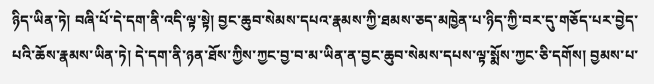ཉིད་ཡིན་ཏེ། བཞི་པོ་དེ་དག་ནི་འདི་ལྟ་སྟེ། བྱང་ཆུབ་སེམས་དཔའ་རྣམས་ཀྱི་ཐམས་ཅད་མཁྱེན་པ་ཉིད་ཀྱི་བར་དུ་གཅོད་པར་བྱེད་པའི་ཆོས་རྣམས་ཡིན་ཏེ། དེ་དག་ནི་ཉན་ཐོས་ཀྱིས་ཀྱང་བྱ་བ་མ་ཡིན་ན་བྱང་ཆུབ་སེམས་དཔས་ལྟ་སྨོས་ཀྱང་ཅི་དགོས། བྱམས་པ་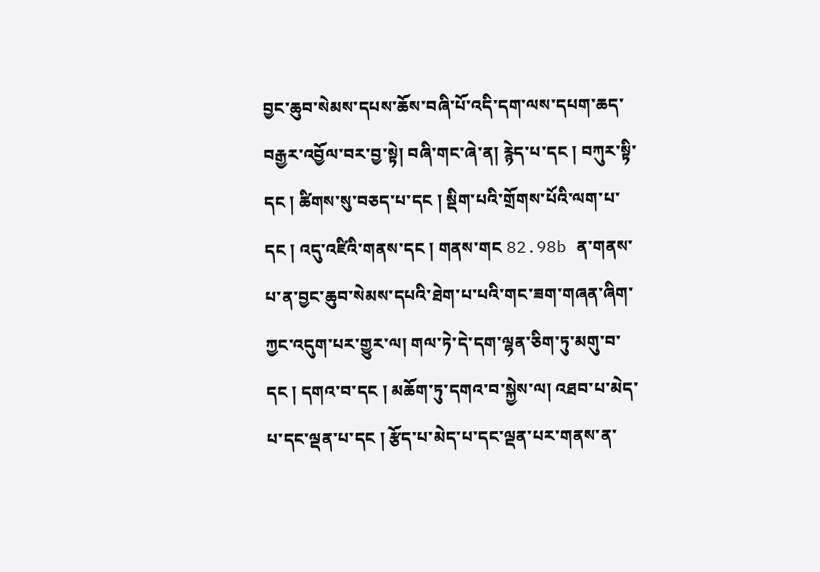བྱང་ཆུབ་སེམས་དཔས་ཆོས་བཞི་པོ་འདི་དག་ལས་དཔག་ཆད་བརྒྱར་འབྱོལ་བར་བྱ་སྟེ། བཞི་གང་ཞེ་ན། རྙེད་པ་དང ། བཀུར་སྟི་དང ། ཚིགས་སུ་བཅད་པ་དང ། སྡིག་པའི་གྲོགས་པོའི་ལག་པ་དང ། འདུ་འཛིའི་གནས་དང ། གནས་གང 82.98b ན་གནས་པ་ན་བྱང་ཆུབ་སེམས་དཔའི་ཐེག་པ་པའི་གང་ཟག་གཞན་ཞིག་ཀྱང་འདུག་པར་གྱུར་ལ། གལ་ཏེ་དེ་དག་ལྷན་ཅིག་ཏུ་མགུ་བ་དང ། དགའ་བ་དང ། མཆོག་ཏུ་དགའ་བ་སྐྱེས་ལ། འཐབ་པ་མེད་པ་དང་ལྡན་པ་དང ། རྩོད་པ་མེད་པ་དང་ལྡན་པར་གནས་ན་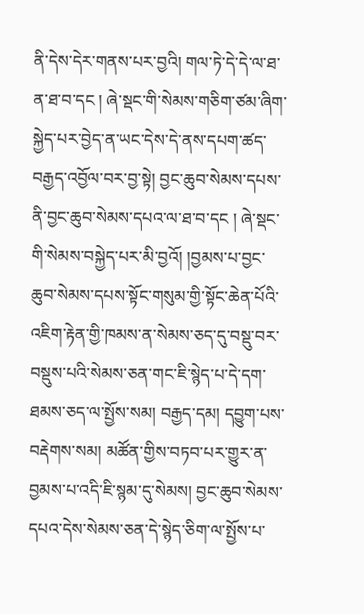ནི་དེས་དེར་གནས་པར་བྱའི། གལ་ཏེ་དེ་དེ་ལ་ཐ་ན་ཐ་བ་དང ། ཞེ་སྡང་གི་སེམས་གཅིག་ཙམ་ཞིག་སྐྱེད་པར་བྱེད་ན་ཡང་དེས་དེ་ནས་དཔག་ཚད་བརྒྱད་འབྱོལ་བར་བྱ་སྟེ། བྱང་ཆུབ་སེམས་དཔས་ནི་བྱང་ཆུབ་སེམས་དཔའ་ལ་ཐ་བ་དང ། ཞེ་སྡང་གི་སེམས་བསྐྱེད་པར་མི་བྱའོ། །བྱམས་པ་བྱང་ཆུབ་སེམས་དཔས་སྟོང་གསུམ་གྱི་སྟོང་ཆེན་པོའི་འཇིག་རྟེན་གྱི་ཁམས་ན་སེམས་ཅད་དུ་བསྡུ་བར་བསྡུས་པའི་སེམས་ཅན་གང་ཇི་སྙེད་པ་དེ་དག་ཐམས་ཅད་ལ་སྤྱོས་སམ། བརྒྱད་དམ། དབྱུག་པས་བརྡེགས་སམ། མཚོན་གྱིས་བཏབ་པར་གྱུར་ན་བྱམས་པ་འདི་ཇི་སྙམ་དུ་སེམས། བྱང་ཆུབ་སེམས་དཔའ་དེས་སེམས་ཅན་དེ་སྙེད་ཅིག་ལ་སྤྱོས་པ་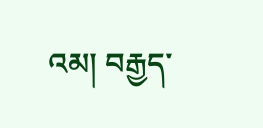འམ། བརྒྱད་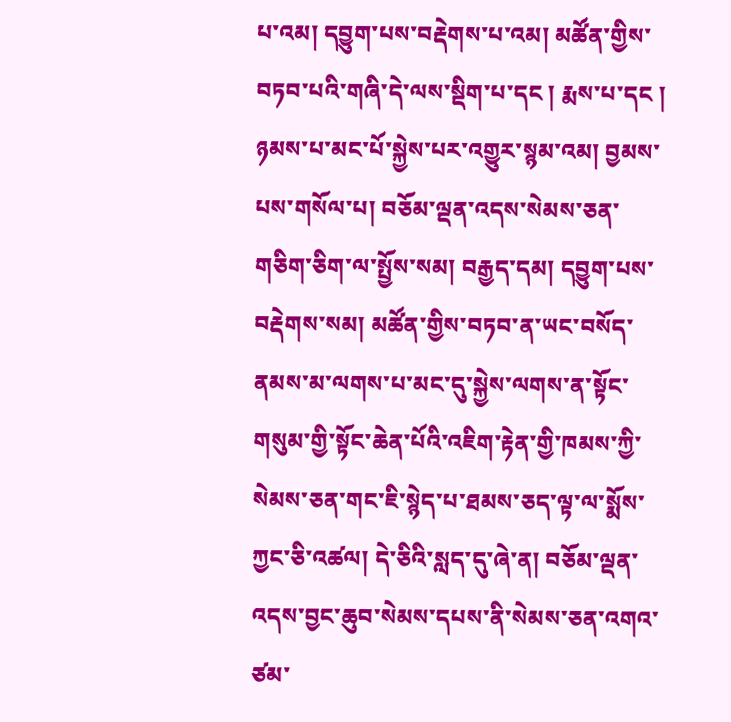པ་འམ། དབྱུག་པས་བརྡེགས་པ་འམ། མཚོན་གྱིས་བཏབ་པའི་གཞི་དེ་ལས་སྡིག་པ་དང ། རྨས་པ་དང ། ཉམས་པ་མང་པོ་སྐྱེས་པར་འགྱུར་སྙམ་འམ། བྱམས་པས་གསོལ་པ། བཅོམ་ལྡན་འདས་སེམས་ཅན་གཅིག་ཅིག་ལ་སྤྱོས་སམ། བརྒྱད་དམ། དབྱུག་པས་བརྡེགས་སམ། མཚོན་གྱིས་བཏབ་ན་ཡང་བསོད་ནམས་མ་ལགས་པ་མང་དུ་སྐྱེས་ལགས་ན་སྟོང་གསུམ་གྱི་སྟོང་ཆེན་པོའི་འཇིག་རྟེན་གྱི་ཁམས་ཀྱི་སེམས་ཅན་གང་ཇི་སྙེད་པ་ཐམས་ཅད་ལྟ་ལ་སྨོས་ཀྱང་ཅི་འཚལ། དེ་ཅིའི་སླད་དུ་ཞེ་ན། བཅོམ་ལྡན་འདས་བྱང་ཆུབ་སེམས་དཔས་ནི་སེམས་ཅན་འགའ་ཙམ་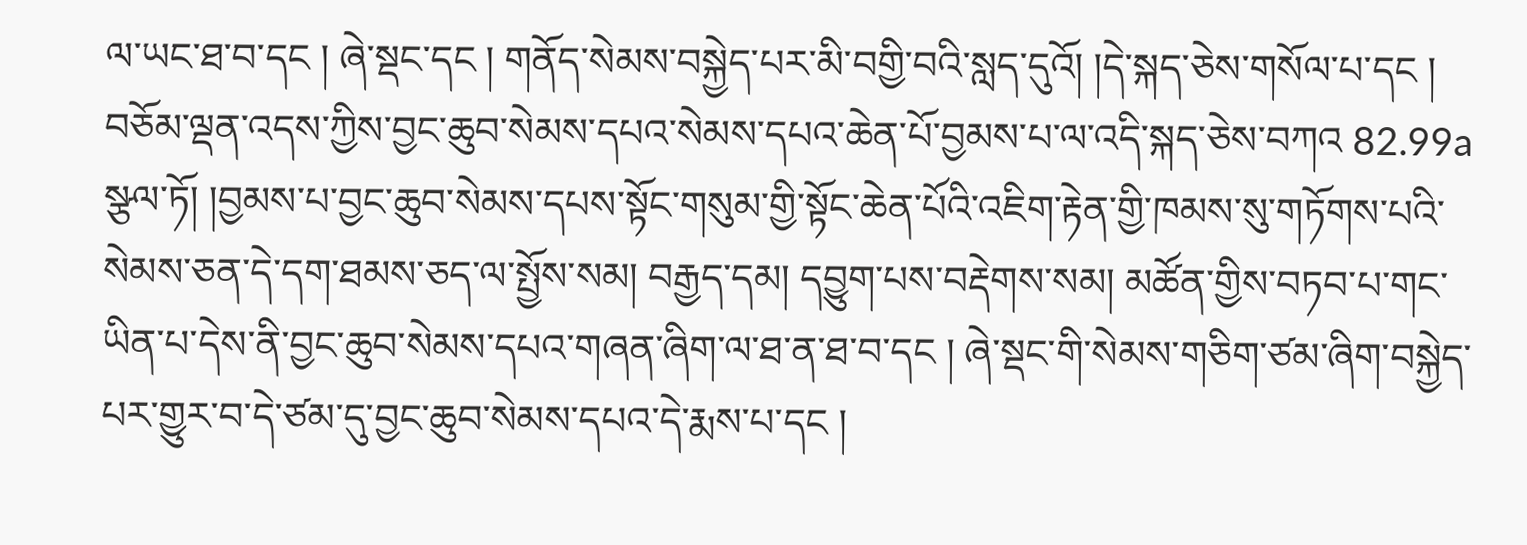ལ་ཡང་ཐ་བ་དང ། ཞེ་སྡང་དང ། གནོད་སེམས་བསྐྱེད་པར་མི་བགྱི་བའི་སླད་དུའོ། །དེ་སྐད་ཅེས་གསོལ་པ་དང ། བཅོམ་ལྡན་འདས་ཀྱིས་བྱང་ཆུབ་སེམས་དཔའ་སེམས་དཔའ་ཆེན་པོ་བྱམས་པ་ལ་འདི་སྐད་ཅེས་བཀའ 82.99a སྩལ་ཏོ། །བྱམས་པ་བྱང་ཆུབ་སེམས་དཔས་སྟོང་གསུམ་གྱི་སྟོང་ཆེན་པོའི་འཇིག་རྟེན་གྱི་ཁམས་སུ་གཏོགས་པའི་སེམས་ཅན་དེ་དག་ཐམས་ཅད་ལ་སྤྱོས་སམ། བརྒྱད་དམ། དབྱུག་པས་བརྡེགས་སམ། མཚོན་གྱིས་བཏབ་པ་གང་ཡིན་པ་དེས་ནི་བྱང་ཆུབ་སེམས་དཔའ་གཞན་ཞིག་ལ་ཐ་ན་ཐ་བ་དང ། ཞེ་སྡང་གི་སེམས་གཅིག་ཙམ་ཞིག་བསྐྱེད་པར་གྱུར་བ་དེ་ཙམ་དུ་བྱང་ཆུབ་སེམས་དཔའ་དེ་རྨས་པ་དང །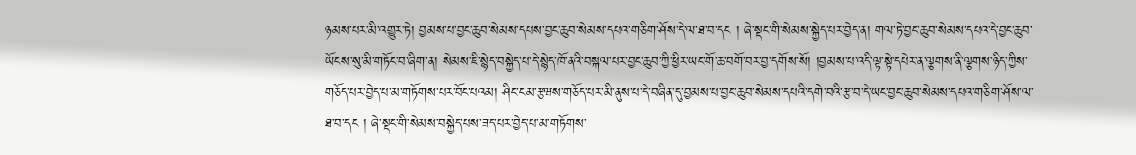ཉམས་པར་མི་འགྱུར་ཏེ། བྱམས་པ་བྱང་ཆུབ་སེམས་དཔས་བྱང་ཆུབ་སེམས་དཔའ་གཅིག་ཤོས་དེ་ལ་ཐ་བ་དང ། ཞེ་སྡང་གི་སེམས་སྐྱེད་པར་བྱེད་ན། གལ་ཏེ་བྱང་ཆུབ་སེམས་དཔའ་དེ་བྱང་ཆུབ་ཡོངས་སུ་མི་གཏོང་བ་ཞིག་ན། སེམས་ཇི་སྙེད་བསྐྱེད་པ་དེ་སྙེད་ཁོ་ནའི་བསྐལ་པར་བྱང་ཆུབ་ཀྱི་ཕྱིར་ཡང་གོ་ཆ་བགོ་བར་བྱ་དགོས་སོ། །བྱམས་པ་འདི་ལྟ་སྟེ་དཔེར་ན་ལྕགས་ནི་ལྕགས་ཉིད་ཀྱིས་གཅོད་པར་བྱེད་པ་མ་གཏོགས་པར་བོང་པའམ། ཤིང་ངམ་རྩཝས་གཅོད་པར་མི་ནུས་པ་དེ་བཞིན་དུ་བྱམས་པ་བྱང་ཆུབ་སེམས་དཔའི་དགེ་བའི་རྩ་བ་དེ་ཡང་བྱང་ཆུབ་སེམས་དཔའ་གཅིག་ཤོས་ལ་ཐ་བ་དང ། ཞེ་སྡང་གི་སེམས་བསྐྱེད་པས་ཟད་པར་བྱེད་པ་མ་གཏོགས་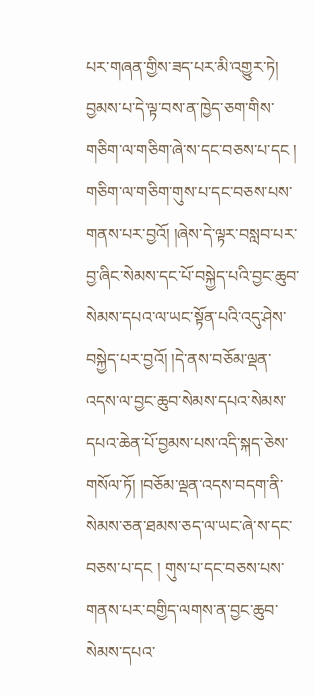པར་གཞན་གྱིས་ཟད་པར་མི་འགྱུར་ཏེ། བྱམས་པ་དེ་ལྟ་བས་ན་ཁྱེད་ཅག་གིས་གཅིག་ལ་གཅིག་ཞེ་ས་དང་བཅས་པ་དང ། གཅིག་ལ་གཅིག་གུས་པ་དང་བཅས་པས་གནས་པར་བྱའོ། །ཞེས་དེ་ལྟར་བསླབ་པར་བྱ་ཞིང་སེམས་དང་པོ་བསྐྱེད་པའི་བྱང་ཆུབ་སེམས་དཔའ་ལ་ཡང་སྟོན་པའི་འདུ་ཤེས་བསྐྱེད་པར་བྱའོ། །དེ་ནས་བཅོམ་ལྡན་འདས་ལ་བྱང་ཆུབ་སེམས་དཔའ་སེམས་དཔའ་ཆེན་པོ་བྱམས་པས་འདི་སྐད་ཅེས་གསོལ་ཏོ། །བཅོམ་ལྡན་འདས་བདག་ནི་སེམས་ཅན་ཐམས་ཅད་ལ་ཡང་ཞེ་ས་དང་བཅས་པ་དང ། གུས་པ་དང་བཅས་པས་གནས་པར་བགྱིད་ལགས་ན་བྱང་ཆུབ་སེམས་དཔའ་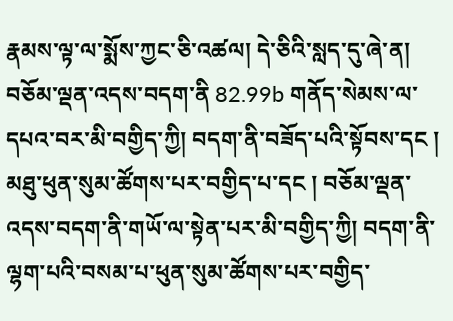རྣམས་ལྟ་ལ་སྨོས་ཀྱང་ཅི་འཚལ། དེ་ཅིའི་སླད་དུ་ཞེ་ན། བཅོམ་ལྡན་འདས་བདག་ནི 82.99b གནོད་སེམས་ལ་དཔའ་བར་མི་བགྱིད་ཀྱི། བདག་ནི་བཟོད་པའི་སྟོབས་དང ། མཐུ་ཕུན་སུམ་ཚོགས་པར་བགྱིད་པ་དང ། བཅོམ་ལྡན་འདས་བདག་ནི་གཡོ་ལ་སྟེན་པར་མི་བགྱིད་ཀྱི། བདག་ནི་ལྷག་པའི་བསམ་པ་ཕུན་སུམ་ཚོགས་པར་བགྱིད་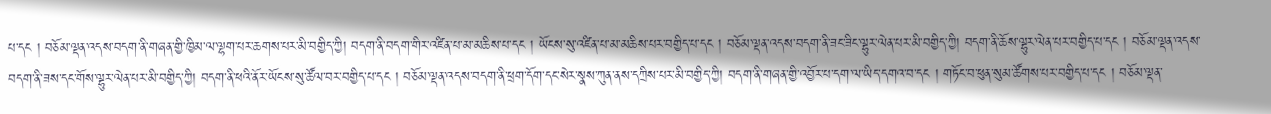པ་དང ། བཅོམ་ལྡན་འདས་བདག་ནི་གཞན་གྱི་ཁྱིམ་ལ་ལྷག་པར་ཆགས་པར་མི་བགྱིད་ཀྱི། བདག་ནི་བདག་གིར་འཛིན་པ་མ་མཆིས་པ་དང ། ཡོངས་སུ་འཛིན་པ་མ་མཆིས་པར་བགྱིད་པ་དང ། བཅོམ་ལྡན་འདས་བདག་ནི་ཟང་ཟིང་ལྷུར་ལེན་པར་མི་བགྱིད་ཀྱི། བདག་ནི་ཆོས་ལྷུར་ལེན་པར་བགྱིད་པ་དང ། བཅོམ་ལྡན་འདས་བདག་ནི་ཟས་དང་གོས་ལྷུར་ལེན་པར་མི་བགྱིད་ཀྱི། བདག་ནི་ཕའི་ནོར་ཡོངས་སུ་ཚོལ་བར་བགྱིད་པ་དང ། བཅོམ་ལྡན་འདས་བདག་ནི་ཕྲག་དོག་དང་སེར་སྣས་ཀུན་ནས་དཀྲིས་པར་མི་བགྱིད་ཀྱི། བདག་ནི་གཞན་གྱི་འབྱོར་པ་དག་ལ་ཡིད་དགའ་བ་དང ། གཏོང་བ་ཕུན་སུམ་ཚོགས་པར་བགྱིད་པ་དང ། བཅོམ་ལྡན་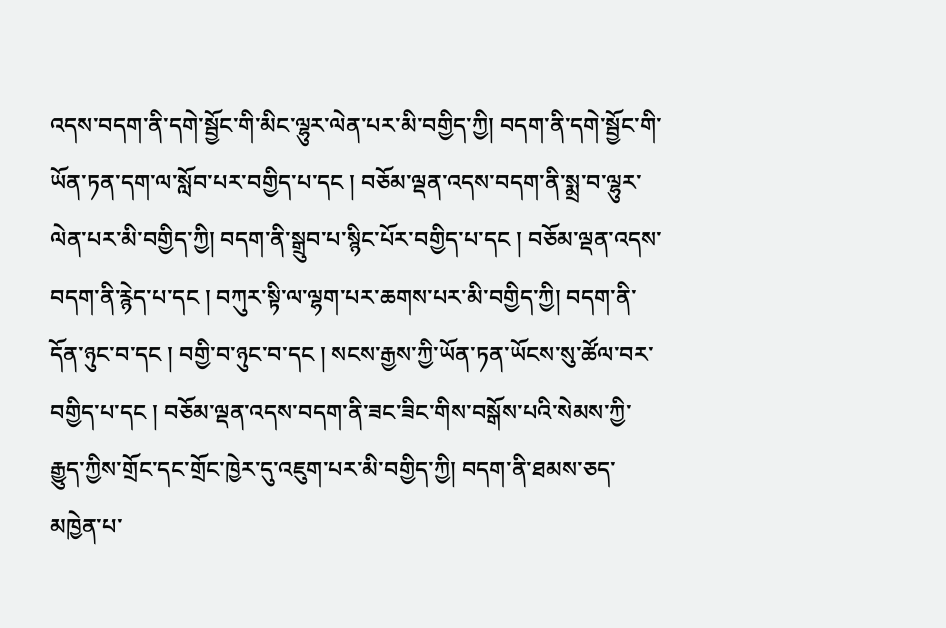འདས་བདག་ནི་དགེ་སྦྱོང་གི་མིང་ལྷུར་ལེན་པར་མི་བགྱིད་ཀྱི། བདག་ནི་དགེ་སྦྱོང་གི་ཡོན་ཏན་དག་ལ་སློབ་པར་བགྱིད་པ་དང ། བཅོམ་ལྡན་འདས་བདག་ནི་སྨྲ་བ་ལྷུར་ལེན་པར་མི་བགྱིད་ཀྱི། བདག་ནི་སྒྲུབ་པ་སྙིང་པོར་བགྱིད་པ་དང ། བཅོམ་ལྡན་འདས་བདག་ནི་རྙེད་པ་དང ། བཀུར་སྟི་ལ་ལྷག་པར་ཆགས་པར་མི་བགྱིད་ཀྱི། བདག་ནི་དོན་ཉུང་བ་དང ། བགྱི་བ་ཉུང་བ་དང ། སངས་རྒྱས་ཀྱི་ཡོན་ཏན་ཡོངས་སུ་ཚོལ་བར་བགྱིད་པ་དང ། བཅོམ་ལྡན་འདས་བདག་ནི་ཟང་ཟིང་གིས་བསྒོས་པའི་སེམས་ཀྱི་རྒྱུད་ཀྱིས་གྲོང་དང་གྲོང་ཁྱེར་དུ་འཇུག་པར་མི་བགྱིད་ཀྱི། བདག་ནི་ཐམས་ཅད་མཁྱེན་པ་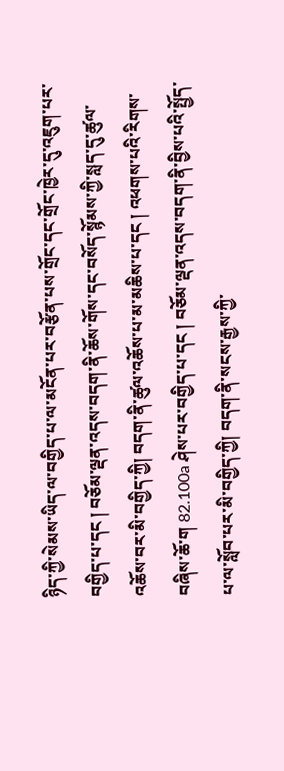ཉིད་ཀྱི་སེམས་ཡིད་ལ་བགྱིད་པ་ལ་མངོན་པར་བརྩོན་པས་གྲོང་དང་གྲོང་ཁྱེར་དུ་འཇུག་པར་བགྱིད་པ་དང ། བཅོམ་ལྡན་འདས་བདག་ནི་ཆོས་གོས་དང་བསོད་སྙོམས་ཀྱི་སླད་དུ་ཚུལ་འཆོས་བར་མི་བགྱིད་ཀྱི། བདག་ནི་ཚུལ་འཆོས་པ་མ་མཆིས་པ་དང ། འཕགས་པའི་རིགས་བཞིས་ཆོ་ག 82.100a ཤེས་པར་བགྱིད་པ་དང ། བཅོམ་ལྡན་འདས་བདག་ནི་བྱིས་པའི་སྤྱོད་པ་ལ་སློབ་པར་མི་བགྱིད་ཀྱི། བདག་ནི་སངས་རྒྱས་ཀྱི་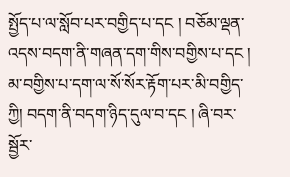སྤྱོད་པ་ལ་སློབ་པར་བགྱིད་པ་དང ། བཅོམ་ལྡན་འདས་བདག་ནི་གཞན་དག་གིས་བགྱིས་པ་དང ། མ་བགྱིས་པ་དག་ལ་སོ་སོར་རྟོག་པར་མི་བགྱིད་ཀྱི། བདག་ནི་བདག་ཉིད་དུལ་བ་དང ། ཞི་བར་སྦྱོར་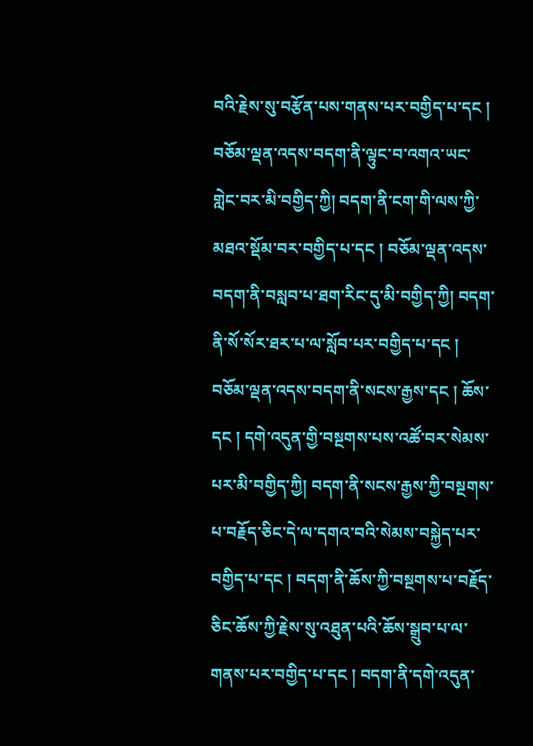བའི་རྗེས་སུ་བརྩོན་པས་གནས་པར་བགྱིད་པ་དང ། བཅོམ་ལྡན་འདས་བདག་ནི་ལྟུང་བ་འགའ་ཡང་གླེང་བར་མི་བགྱིད་ཀྱི། བདག་ནི་ངག་གི་ལས་ཀྱི་མཐའ་སྡོམ་བར་བགྱིད་པ་དང ། བཅོམ་ལྡན་འདས་བདག་ནི་བསླབ་པ་ཐག་རིང་དུ་མི་བགྱིད་ཀྱི། བདག་ནི་སོ་སོར་ཐར་པ་ལ་སློབ་པར་བགྱིད་པ་དང ། བཅོམ་ལྡན་འདས་བདག་ནི་སངས་རྒྱས་དང ། ཆོས་དང ། དགེ་འདུན་གྱི་བསྔགས་པས་འཚོ་བར་སེམས་པར་མི་བགྱིད་ཀྱི། བདག་ནི་སངས་རྒྱས་ཀྱི་བསྔགས་པ་བརྗོད་ཅིང་དེ་ལ་དགའ་བའི་སེམས་བསྐྱེད་པར་བགྱིད་པ་དང ། བདག་ནི་ཆོས་ཀྱི་བསྔགས་པ་བརྗོད་ཅིང་ཆོས་ཀྱི་རྗེས་སུ་འཐུན་པའི་ཆོས་སྒྲུབ་པ་ལ་གནས་པར་བགྱིད་པ་དང ། བདག་ནི་དགེ་འདུན་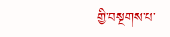གྱི་བསྔགས་པ་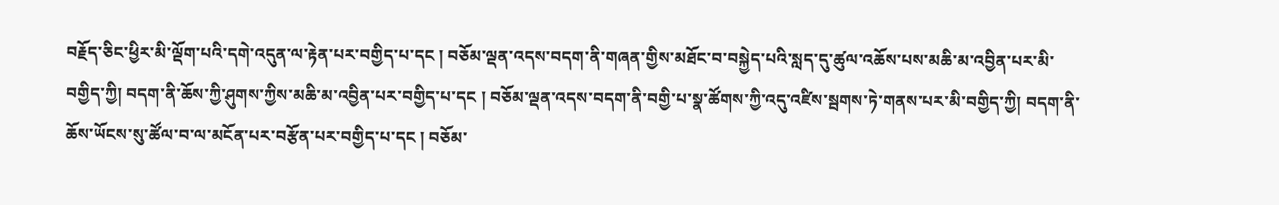བརྗོད་ཅིང་ཕྱིར་མི་ལྡོག་པའི་དགེ་འདུན་ལ་རྟེན་པར་བགྱིད་པ་དང ། བཅོམ་ལྡན་འདས་བདག་ནི་གཞན་གྱིས་མཐོང་བ་བསྐྱེད་པའི་སླད་དུ་ཚུལ་འཆོས་པས་མཆི་མ་འབྱིན་པར་མི་བགྱིད་ཀྱི། བདག་ནི་ཆོས་ཀྱི་ཤུགས་ཀྱིས་མཆི་མ་འབྱིན་པར་བགྱིད་པ་དང ། བཅོམ་ལྡན་འདས་བདག་ནི་བགྱི་པ་སྣ་ཚོགས་ཀྱི་འདུ་འཛིས་སྦགས་ཏེ་གནས་པར་མི་བགྱིད་ཀྱི། བདག་ནི་ཆོས་ཡོངས་སུ་ཚོལ་བ་ལ་མངོན་པར་བརྩོན་པར་བགྱིད་པ་དང ། བཅོམ་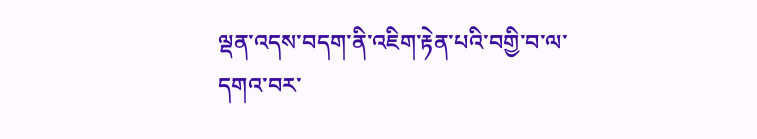ལྡན་འདས་བདག་ནི་འཇིག་རྟེན་པའི་བགྱི་བ་ལ་དགའ་བར་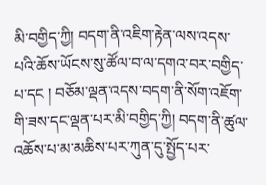མི་བགྱིད་ཀྱི། བདག་ནི་འཇིག་རྟེན་ལས་འདས་པའི་ཆོས་ཡོངས་སུ་ཚོལ་བ་ལ་དགའ་བར་བགྱིད་པ་དང ། བཅོམ་ལྡན་འདས་བདག་ནི་སོག་འཇོག་གི་ཟས་དང་ལྡན་པར་མི་བགྱིད་ཀྱི། བདག་ནི་ཚུལ་འཆོས་པ་མ་མཆིས་པར་ཀུན་དུ་སྤྱོད་པར་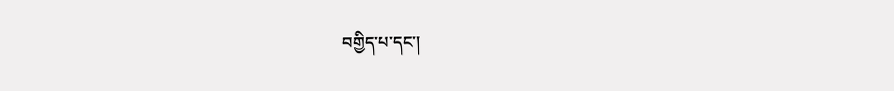བགྱིད་པ་དང་།